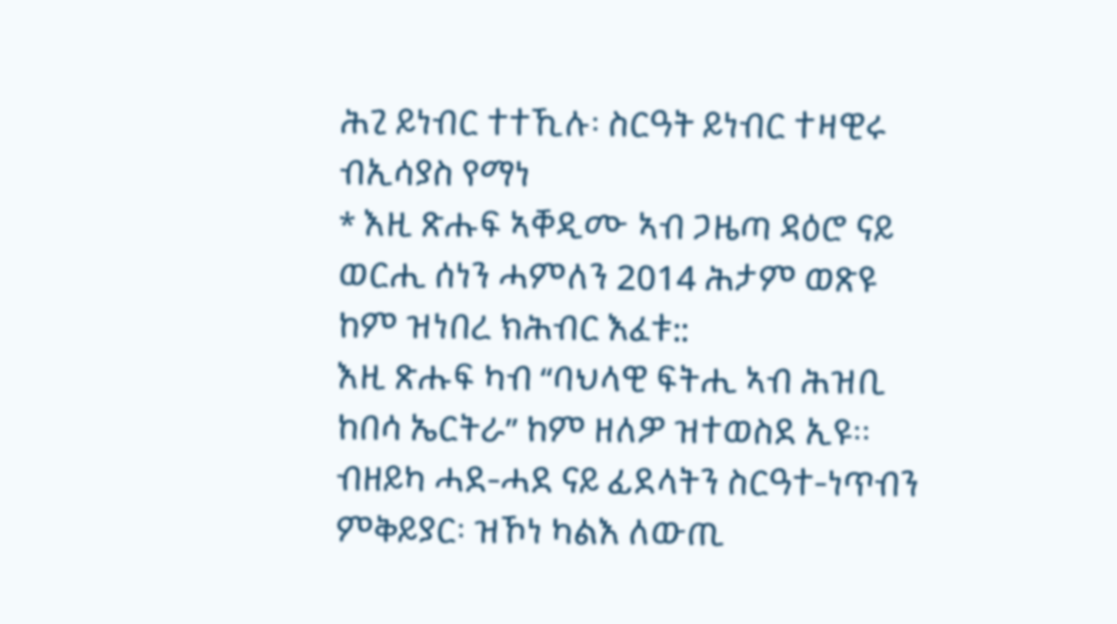ሕጊ ይነብር ተተኺሉ፡ ስርዓት ይነብር ተዛዊሩ
ብኢሳያስ የማነ
* እዚ ጽሑፍ ኣቐዲሙ ኣብ ጋዜጣ ዳዕሮ ናይ ወርሒ ሰነን ሓምለን 2014 ሕታም ወጽዩ ከም ዝነበረ ክሕብር እፈቱ::
እዚ ጽሑፍ ካብ “ባህላዊ ፍትሒ ኣብ ሕዝቢ ከበሳ ኤርትራ” ከም ዘለዎ ዝተወስደ ኢዩ። ብዘይካ ሓደ-ሓደ ናይ ፊደላትን ስርዓተ-ነጥብን ምቅይያር፡ ዝኾነ ካልእ ለውጢ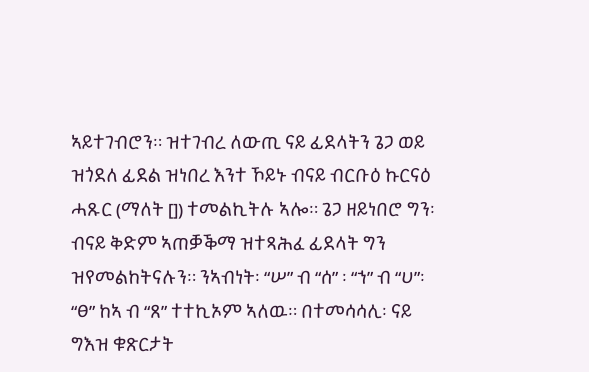ኣይተገብሮን። ዝተገብረ ለውጢ ናይ ፊደላትን ጌጋ ወይ ዝጎደለ ፊደል ዝነበረ እንተ ኾይኑ ብናይ ብርቡዕ ኩርናዕ ሓጹር (ማለት []) ተመልኪትሉ ኣሎ። ጌጋ ዘይነበሮ ግን፡ ብናይ ቅድም ኣጠቓቕማ ዝተጻሕፈ ፊደላት ግን ዝየመልከትናሉን። ንኣብነት፡ “ሠ” ብ “ሰ” ፡ “ኀ” ብ “ሀ”፡ “ፀ” ከኣ ብ “ጸ” ተተኪኦም ኣለዉ። በተመሳሳሊ፡ ናይ ግእዝ ቁጽርታት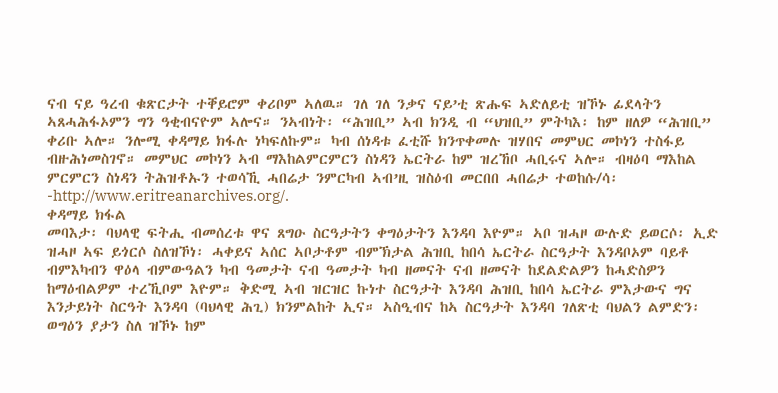ናብ ናይ ዓረብ ቁጽርታት ተቐይሮም ቀሪቦም ኣለዉ። ገለ ገለ ንቃና ናይ’ቲ ጽሑፍ ኣድለይቲ ዝኾኑ ፊደላትን ኣጸሓሕፋኦምን ግን ዓቂብናዮም ኣሎና። ንኣብነት፡ “ሕዝቢ” ኣብ ክንዲ ብ “ህዝቢ” ምትካእ፡ ከም ዘለዎ “ሕዝቢ” ቀሪቡ ኣሎ። ንሎሚ ቀዳማይ ክፋሉ ነካፍለኩም። ካብ ሰነዳቱ ፈቲሹ ክንጥቀመሉ ዝሃበና መምህር መኮነን ተስፋይ ብዙሕነመስገኖ። መምህር መኮነን ኣብ ማእከልምርምርን ስነዳን ኤርትራ ከም ዝረኸቦ ሓቢሩና ኣሎ። ብዛዕባ ማእከል ምርምርን ስነዳን ትሕዝቶኡን ተወሳኺ ሓበሬታ ንምርካብ ኣብ’ዚ ዝስዕብ መርበበ ሓበሬታ ተወከሱ/ሳ፡-http://www.eritreanarchives.org/.
ቀዳማይ ክፋል
መባእታ፡ ባህላዊ ፍትሒ ብመሰረቱ ዋና ጸግዑ ስርዓታትን ቀግዕታትን እንዳባ እዮም። ኣቦ ዝሓዞ ውሉድ ይወርሶ፡ ኢድ ዝሓዞ ኣፍ ይጎርሶ ስለዝኾነ፡ ሓቀይና ኣሰር ኣቦታቶም ብምኽታል ሕዝቢ ከበሳ ኤርትራ ስርዓታት እንዳቦኦም ባይቶ ብምእካብን ዋዕላ ብምውዓልን ካብ ዓመታት ናብ ዓመታት ካብ ዘመናት ናብ ዘመናት ከደልድልዎን ከሓድስዎን ከማዕብልዎም ተረኺቦም እዮም። ቅድሚ ኣብ ዝርዝር ኩነተ ስርዓታት እንዳባ ሕዝቢ ከበሳ ኤርትራ ምእታውና ግና እንታይነት ስርዓት እንዳባ (ባህላዊ ሕጊ) ክንምልከት ኢና። ኣስዒብና ከኣ ስርዓታት እንዳባ ገለጽቲ ባህልን ልምድን፡ ወግዕን ያታን ስለ ዝኾኑ ከም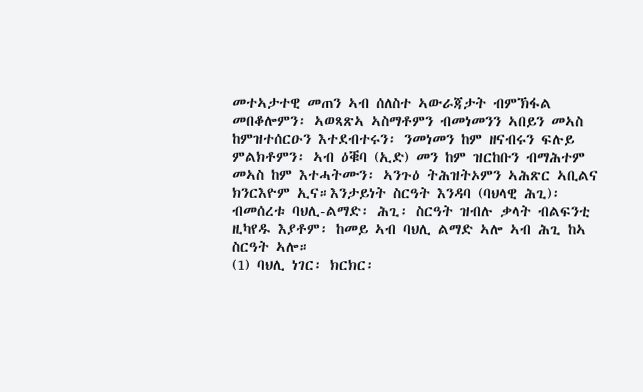መተኣታተዊ መጠን ኣብ ሰለስተ ኣውራጃታት ብምኽፋል መበቆሎምን፡ ኣወጻጽኣ ኣስማቶምን ብመነመንን ኣበይን መኣስ ከምዝተሰርዑን እተደብተሩን፡ ንመነመን ከም ዘናብሩን ፍሉይ ምልክቶምን፡ ኣብ ዕቑባ (ኢድ) መን ከም ዝርከቡን ብማሕተም መኣስ ከም እተሓትሙን፡ ኣንጉዕ ትሕዝትኦምን ኣሕጽር ኣቢልና ክንርእዮም ኢና።እንታይነት ስርዓት እንዳባ (ባህላዊ ሕጊ)፡ብመሰረቱ ባህሊ-ልማድ፡ ሕጊ፡ ስርዓት ዝብሉ ቃላት ብልፍንቲ ዚካየዱ እያቶም፡ ከመይ ኣብ ባህሊ ልማድ ኣሎ ኣብ ሕጊ ከኣ ስርዓት ኣሎ።
(1) ባህሊ ነገር፡ ክርክር፡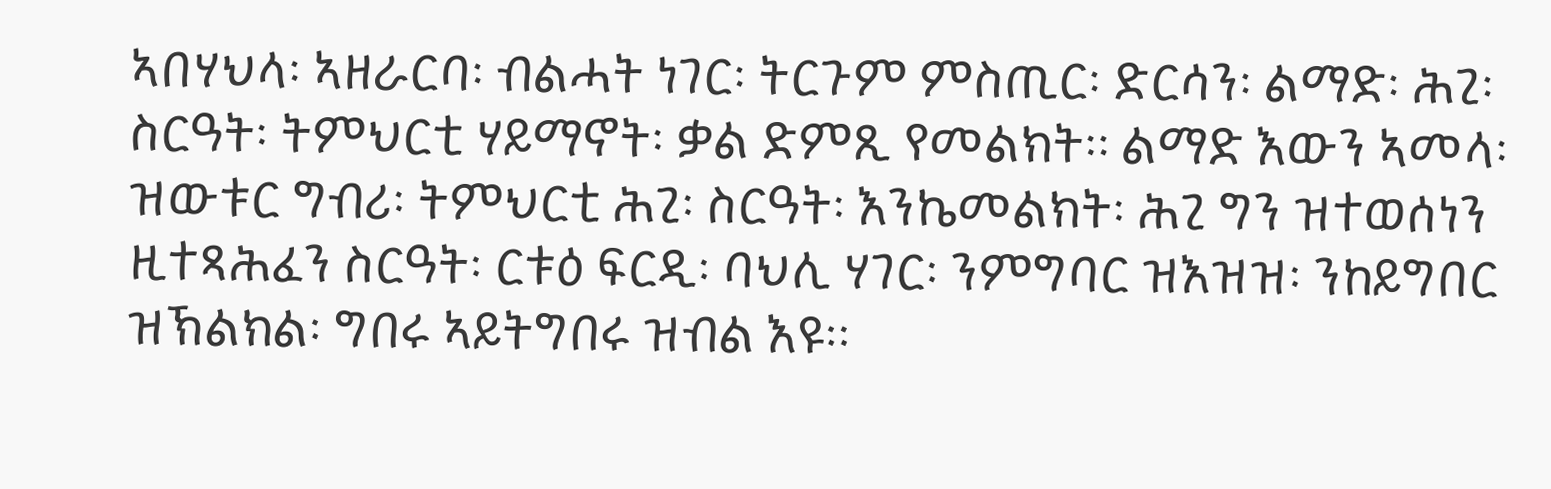ኣበሃህላ፡ ኣዘራርባ፡ ብልሓት ነገር፡ ትርጉም ምስጢር፡ ድርሳን፡ ልማድ፡ ሕጊ፡ ስርዓት፡ ትምህርቲ ሃይማኖት፡ ቃል ድምጺ የመልክት። ልማድ እውን ኣመላ፡ ዝውቱር ግብሪ፡ ትምህርቲ ሕጊ፡ ስርዓት፡ እንኬመልክት፡ ሕጊ ግን ዝተወሰነን ዚተጻሕፈን ስርዓት፡ ርቱዕ ፍርዲ፡ ባህሊ ሃገር፡ ንምግባር ዝእዝዝ፡ ንከይግበር ዝኽልክል፡ ግበሩ ኣይትግበሩ ዝብል እዩ።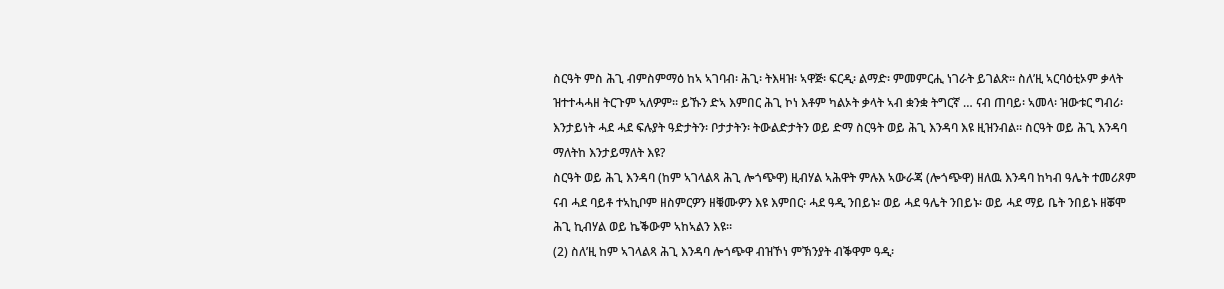ስርዓት ምስ ሕጊ ብምስምማዕ ከኣ ኣገባብ፡ ሕጊ፡ ትእዛዝ፡ ኣዋጅ፡ ፍርዲ፡ ልማድ፡ ምመምርሒ ነገራት ይገልጽ። ስለ’ዚ ኣርባዕቲኦም ቃላት ዝተተሓሓዘ ትርጉም ኣለዎም። ይኹን ድኣ እምበር ሕጊ ኮነ እቶም ካልኦት ቃላት ኣብ ቋንቋ ትግርኛ … ናብ ጠባይ፡ ኣመላ፡ ዝውቱር ግብሪ፡ እንታይነት ሓደ ሓደ ፍሉያት ዓድታትን፡ ቦታታትን፡ ትውልድታትን ወይ ድማ ስርዓት ወይ ሕጊ እንዳባ እዩ ዚዝንብል። ስርዓት ወይ ሕጊ እንዳባ ማለትከ እንታይማለት እዩ?
ስርዓት ወይ ሕጊ እንዳባ (ከም ኣገላልጻ ሕጊ ሎጎጭዋ) ዚብሃል ኣሕዋት ምሉእ ኣውራጃ (ሎጎጭዋ) ዘለዉ እንዳባ ከካብ ዓሌት ተመሪጾም ናብ ሓደ ባይቶ ተኣኪቦም ዘስምርዎን ዘቑሙዎን እዩ እምበር፡ ሓደ ዓዲ ንበይኑ፡ ወይ ሓደ ዓሌት ንበይኑ፡ ወይ ሓደ ማይ ቤት ንበይኑ ዘቖሞ ሕጊ ኪብሃል ወይ ኬቕውም ኣከኣልን እዩ።
(2) ስለ’ዚ ከም ኣገላልጻ ሕጊ እንዳባ ሎጎጭዋ ብዝኾነ ምኽንያት ብቕዋም ዓዲ፡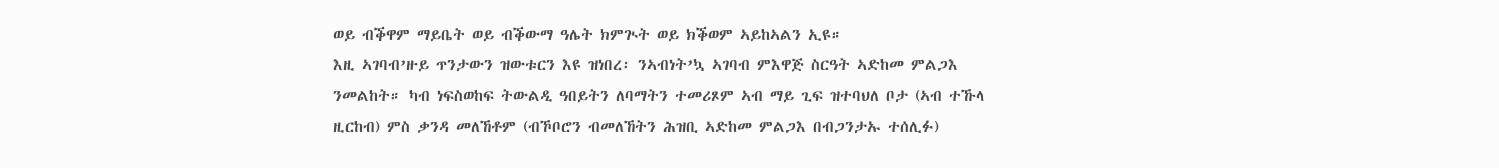ወይ ብቕዋም ማይቤት ወይ ብቕውማ ዓሌት ክምጒት ወይ ክቕወም ኣይከኣልን ኢዩ።
እዚ ኣገባብ’ዙይ ጥንታውን ዝውቱርን እዩ ዝነበረ፡ ንኣብነት’ኳ ኣገባብ ምእዋጅ ስርዓት ኣድከመ ምልጋእ ንመልከት። ካብ ነፍስወከፍ ትውልዲ ዓበይትን ለባማትን ተመሪጾም ኣብ ማይ ጊፍ ዝተባህለ ቦታ (ኣብ ተኹላ ዚርከብ) ምስ ቃንዳ መለኸቶም (ብኾቦሮን ብመለኸትን ሕዝቢ ኣድከመ ምልጋእ በብጋንታኡ ተሰሊፉ)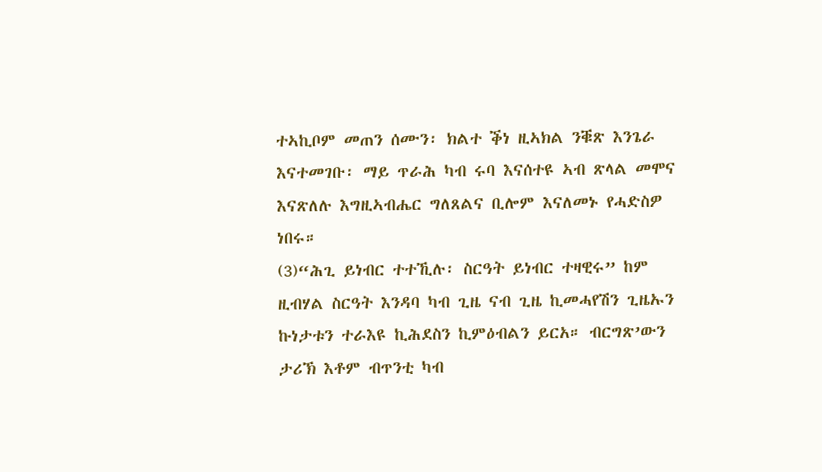ተኣኪቦም መጠን ሰሙን፡ ክልተ ቕነ ዚኣክል ንቑጽ እንጌራ እናተመገቡ፡ ማይ ጥራሕ ካብ ሩባ እናሰተዩ ኣብ ጽላል መሞና እናጽለሉ እግዚኣብሔር ግለጸልና ቢሎም እናለመኑ የሓድስዎ ነበሩ።
(3)“ሕጊ ይነብር ተተኺሉ፡ ስርዓት ይነብር ተዛዊሩ” ከም ዚብሃል ስርዓት እንዳባ ካብ ጊዜ ናብ ጊዜ ኪመሓየሽን ጊዜኡን ኩነታቱን ተራእዩ ኪሕደስን ኪምዕብልን ይርአ። ብርግጽ’ውን ታሪኽ እቶም ብጥንቲ ካብ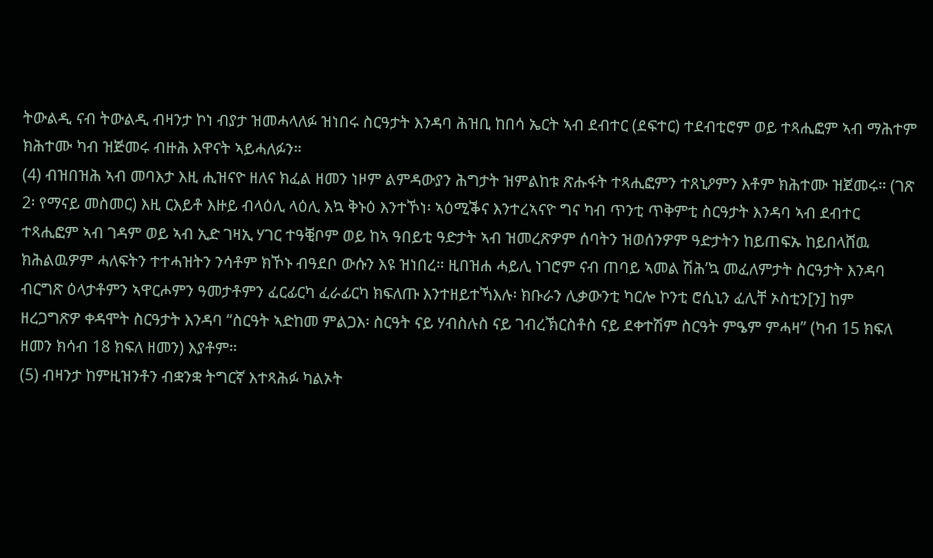ትውልዲ ናብ ትውልዲ ብዛንታ ኮነ ብያታ ዝመሓላለፉ ዝነበሩ ስርዓታት እንዳባ ሕዝቢ ከበሳ ኤርት ኣብ ደብተር (ደፍተር) ተደብቲሮም ወይ ተጻሒፎም ኣብ ማሕተም ክሕተሙ ካብ ዝጅመሩ ብዙሕ እዋናት ኣይሓለፉን።
(4) ብዝበዝሕ ኣብ መባእታ እዚ ሒዝናዮ ዘለና ክፈል ዘመን ነዞም ልምዳውያን ሕግታት ዝምልከቱ ጽሑፋት ተጻሒፎምን ተጸኒዖምን እቶም ክሕተሙ ዝጀመሩ። (ገጽ 2፡ የማናይ መስመር) እዚ ርእይቶ እዙይ ብላዕሊ ላዕሊ እኳ ቅኑዕ እንተኾነ፡ ኣዕሚቕና እንተረኣናዮ ግና ካብ ጥንቲ ጥቅምቲ ስርዓታት እንዳባ ኣብ ደብተር ተጻሒፎም ኣብ ገዳም ወይ ኣብ ኢድ ገዛኢ ሃገር ተዓቒቦም ወይ ከኣ ዓበይቲ ዓድታት ኣብ ዝመረጽዎም ሰባትን ዝወሰንዎም ዓድታትን ከይጠፍኡ ከይበላሸዉ ክሕልዉዎም ሓለፍትን ተተሓዝትን ንሳቶም ክኾኑ ብዓደቦ ውሱን እዩ ዝነበረ። ዚበዝሐ ሓይሊ ነገሮም ናብ ጠባይ ኣመል ሽሕ’ኳ መፈለምታት ስርዓታት እንዳባ ብርግጽ ዕላታቶምን ኣዋርሖምን ዓመታቶምን ፈርፊርካ ፈራፊርካ ክፍለጡ እንተዘይተኻእሉ፡ ክቡራን ሊቃውንቲ ካርሎ ኮንቲ ሮሲኒን ፈሊቸ ኦስቲን[ን] ከም ዘረጋግጽዎ ቀዳሞት ስርዓታት እንዳባ “ስርዓት ኣድከመ ምልጋእ፡ ስርዓት ናይ ሃብስሉስ ናይ ገብረኽርስቶስ ናይ ደቀተሽም ስርዓት ምዔም ምሓዛ” (ካብ 15 ክፍለ ዘመን ክሳብ 18 ክፍለ ዘመን) እያቶም።
(5) ብዛንታ ከምዚዝንቶን ብቋንቋ ትግርኛ እተጻሕፉ ካልኦት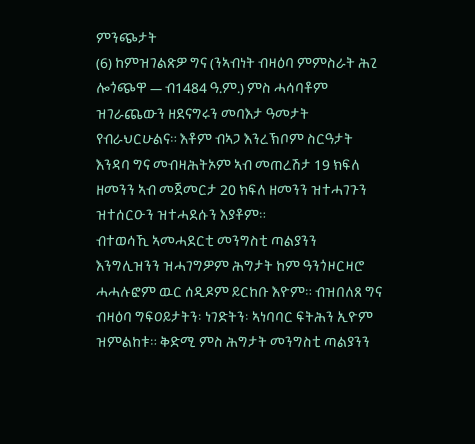ምንጭታት
(6) ከምዝገልጽዎ ግና (ንኣብነት ብዛዕባ ምምስራት ሕጊ ሎጎጭዋ — ብ1484 ዓ.ም.) ምስ ሓሳባቶም ዝገራጨውን ዘደናግሩን መባእታ ዓመታት የብራህርሁልና። እቶም ብኣጋ እንረኽቦም ስርዓታት እንዳባ ግና መብዛሕትኦም ኣብ መጠረሽታ 19 ክፍለ ዘመንን ኣብ መጀመርታ 20 ክፍለ ዘመንን ዝተሓገጉን ዝተሰርዑን ዝተሓደሱን እያቶም።
ብተወሳኺ ኣመሓደርቲ መንግስቲ ጣልያንን እንግሊዝንን ዝሓገግዎም ሕግታት ከም ዓንጎዞርዛሮ ሓሓሉፎም ዉር ሰዲዶም ይርከቡ እዮም። ብዝበለጸ ግና ብዛዕባ ግፍዐይታትን፡ ነገድትን፡ ኣነባባር ፍትሕን ኢዮም ዝምልከቱ። ቅድሚ ምስ ሕግታት መንግስቲ ጣልያንን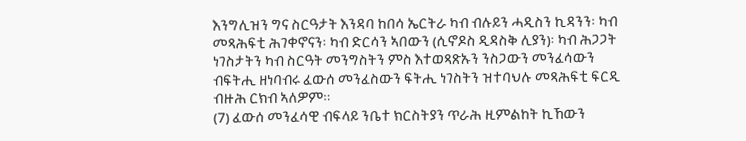እንግሊዝን ግና ስርዓታት እንዳባ ከበሳ ኤርትራ ካብ ብሉይን ሓዲስን ኪዳንን፡ ካብ መጻሕፍቲ ሕገቀኖናን፡ ካብ ድርሳን ኣበውን (ሲኖዶስ ዲዳስቅ ሊያን)፡ ካብ ሕጋጋት ነገስታትን ካብ ስርዓት መንግስትን ምስ እተወጻጽኡን ንስጋውን መንፈሳውን ብፍትሒ ዘነባብሩ ፈውሰ መንፈስውን ፍትሒ ነገስትን ዝተባህሉ መጻሕፍቲ ፍርዲ ብዙሕ ርክብ ኣለዎም።
(7) ፈውሰ መንፈሳዊ ብፍላይ ንቤተ ክርስትያን ጥራሕ ዚምልከት ኪኸውን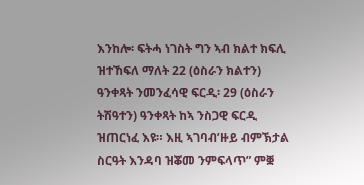እንከሎ፡ ፍትሓ ነገስት ግን ኣብ ክልተ ክፍሊ ዝተኸፍለ ማለት 22 (ዕስራን ክልተን) ዓንቀጻት ንመንፈሳዊ ፍርዲ፡ 29 (ዕስራን ትሽዓተን) ዓንቀጻት ከኣ ንስጋዊ ፍርዲ ዝጠርነፈ እዩ። እዚ ኣገባብ’ዙይ ብምኽታል ስርዓት እንዳባ ዝቖመ ንምፍላጥ” ምቛ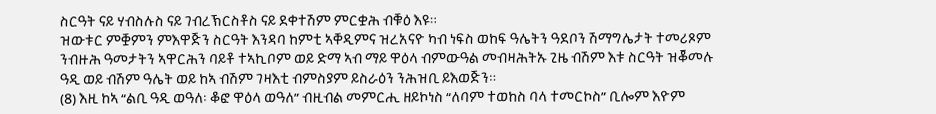ስርዓት ናይ ሃብስሉስ ናይ ገብረኽርስቶስ ናይ ደቀተሽም ምርቋሕ ብቑዕ እዩ።
ዝውቱር ምቛምን ምእዋጅን ስርዓት እንዳባ ከምቲ ኣቐዲምና ዝረአናዮ ካብ ነፍስ ወከፍ ዓሌትን ዓደቦን ሽማግሌታት ተመሪጾም ንብዙሕ ዓመታትን ኣዋርሕን ባይቶ ተኣኪቦም ወይ ድማ ኣብ ማይ ዋዕላ ብምውዓል መብዛሕትኡ ጊዜ ብሽም እቱ ስርዓት ዝቖመሉ ዓዲ ወይ ብሽም ዓሌት ወይ ከኣ ብሽም ገዛእቲ ብምስያም ይስራዕን ንሕዝቢ ይእወጅን።
(8) እዚ ከኣ “ልቢ ዓዲ ወዓለ፡ ቆፎ ዋዕላ ወዓለ” ብዚብል መምርሒ ዘይኮነስ “ለባም ተወከስ ባላ ተመርኮስ” ቢሎም እዮም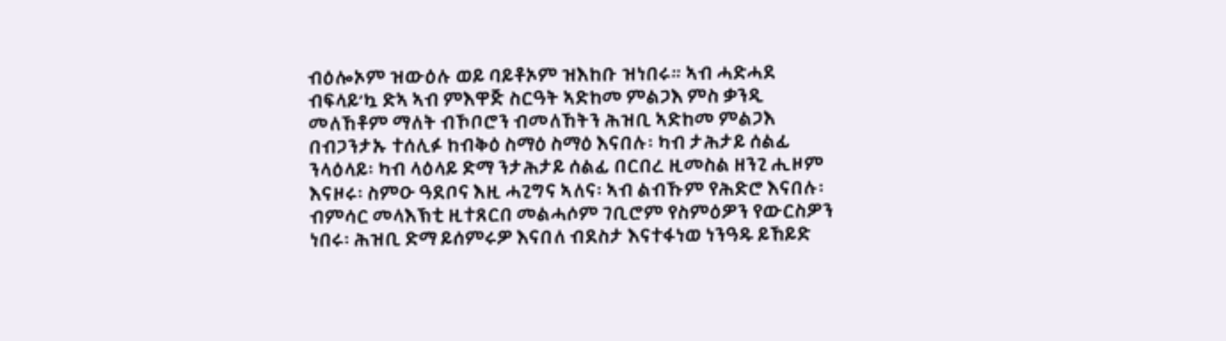ብዕሎኦም ዝውዕሉ ወይ ባይቶኦም ዝእከቡ ዝነበሩ። ኣብ ሓድሓደ ብፍላይ’ኳ ድኣ ኣብ ምእዋጅ ስርዓት ኣድከመ ምልጋእ ምስ ቃንዲ መለኸቶም ማለት ብኾቦሮን ብመለኸትን ሕዝቢ ኣድከመ ምልጋእ በብጋንታኡ ተሰሊፉ ከብቅዕ ስማዕ ስማዕ እናበሉ፡ ካብ ታሕታይ ሰልፊ ንላዕላይ፡ ካብ ላዕላይ ድማ ንታሕታይ ሰልፊ በርበረ ዚመስል ዘንጊ ሒዞም እናዞሩ፡ ስምዑ ዓደቦና እዚ ሓጊግና ኣለና፡ ኣብ ልብኹም የሕድሮ እናበሉ፡ ብምሳር መላእኽቲ ዚተጸርበ መልሓሶም ገቢሮም የስምዕዎን የውርስዎን ነበሩ፡ ሕዝቢ ድማ ይሰምሩዎ እናበለ ብደስታ እናተፋነወ ነንዓዱ ይኸይድ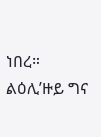ነበረ።
ልዕሊ’ዙይ ግና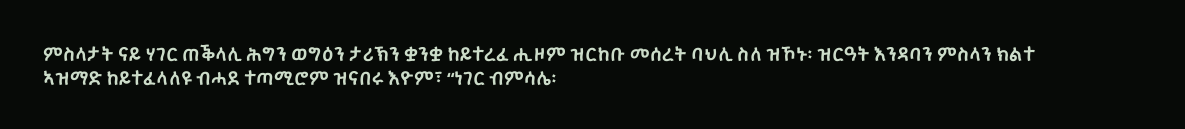ምስላታት ናይ ሃገር ጠቕላሊ ሕግን ወግዕን ታሪኽን ቋንቋ ከይተረፈ ሒዞም ዝርከቡ መሰረት ባህሊ ስለ ዝኾኑ፡ ዝርዓት እንዳባን ምስላን ክልተ ኣዝማድ ከይተፈላለዩ ብሓደ ተጣሚሮም ዝናበሩ እዮም፣ “ነገር ብምሳሌ፡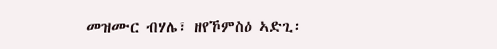መዝሙር ብሃሌ፣ ዘየኾምስዕ ኣድጊ፡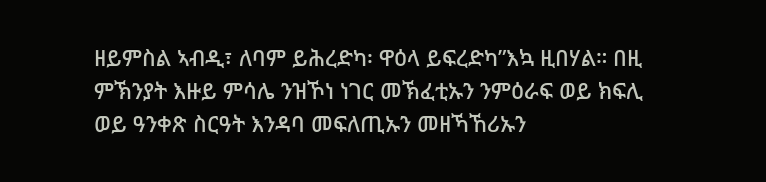ዘይምስል ኣብዲ፣ ለባም ይሕረድካ፡ ዋዕላ ይፍረድካ”እኳ ዚበሃል። በዚ ምኽንያት እዙይ ምሳሌ ንዝኾነ ነገር መኽፈቲኡን ንምዕራፍ ወይ ክፍሊ ወይ ዓንቀጽ ስርዓት እንዳባ መፍለጢኡን መዘኻኸሪኡን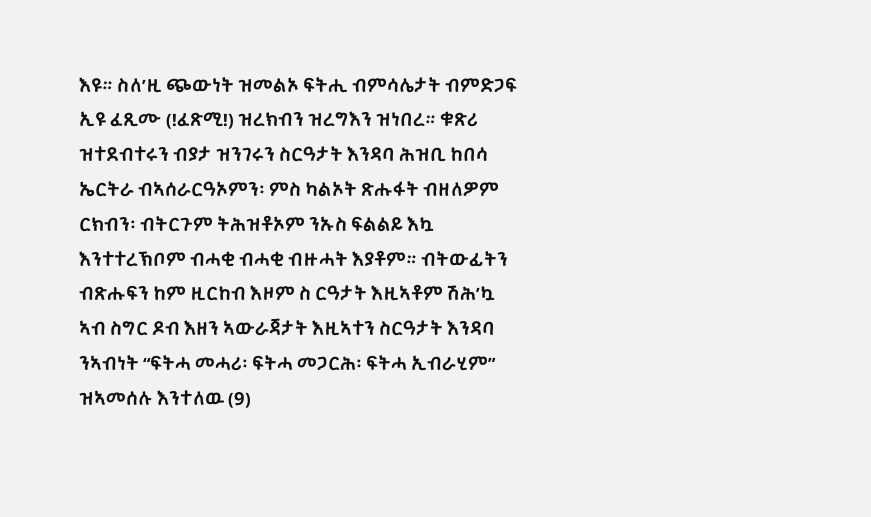እዩ። ስለ’ዚ ጭውነት ዝመልኦ ፍትሒ ብምሳሌታት ብምድጋፍ ኢዩ ፈጺሙ (!ፈጽሚ!) ዝረክብን ዝረግእን ዝነበረ። ቁጽሪ ዝተደብተሩን ብያታ ዝንገሩን ስርዓታት እንዳባ ሕዝቢ ከበሳ ኤርትራ ብኣሰራርዓኦምን፡ ምስ ካልኦት ጽሑፋት ብዘለዎም ርክብን፡ ብትርጉም ትሕዝቶኦም ንኡስ ፍልልይ እኳ እንተተረኽቦም ብሓቂ ብሓቂ ብዙሓት እያቶም። ብትውፊትን ብጽሑፍን ከም ዚርከብ እዞም ስ ርዓታት እዚኣቶም ሽሕ’ኳ ኣብ ስግር ዶብ እዘን ኣውራጃታት እዚኣተን ስርዓታት እንዳባ ንኣብነት “ፍትሓ መሓሪ፡ ፍትሓ መጋርሕ፡ ፍትሓ ኢብራሂም” ዝኣመሰሉ እንተለዉ (9)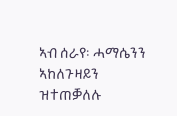ኣብ ሰራየ፡ ሓማሴንን ኣከለጉዛይን ዝተጠቓለሉ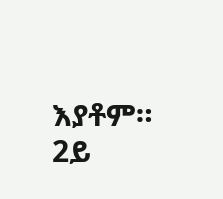እያቶም።
2ይ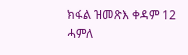ክፋል ዝመጽእ ቀዳም 12 ሓምለ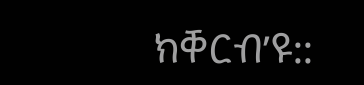ክቐርብ’ዩ::